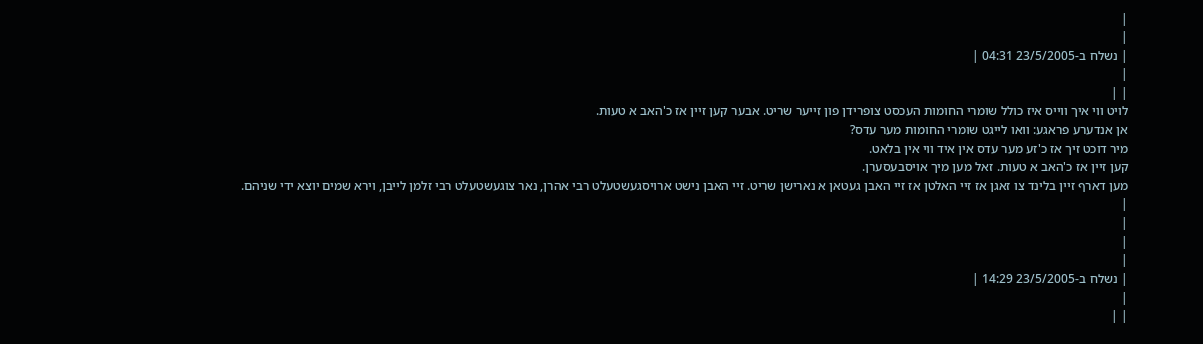|
|
| נשלח ב-23/5/2005 04:31 |
|
| |
לויט ווי איך ווייס איז כולל שומרי החומות העכסט צופרידן פון זייער שריט. אבער קען זיין אז כ'האב א טעות.
אן אנדערע פראגע: וואו לייגט שומרי החומות מער עדס?
מיר דוכט זיך אז כ'זע מער עדס אין איד ווי אין בלאט.
קען זיין אז כ'האב א טעות. זאל מען מיך אויסבעסערן.
מען דארף זיין בלינד צו זאגן אז זיי האלטן אז זיי האבן געטאן א נארישן שריט. זיי האבן נישט ארויסגעשטעלט רבי אהרן, נאר צוגעשטעלט רבי זלמן לייבן, וירא שמים יוצא ידי שניהם.
|
|
|
|
| נשלח ב-23/5/2005 14:29 |
|
| |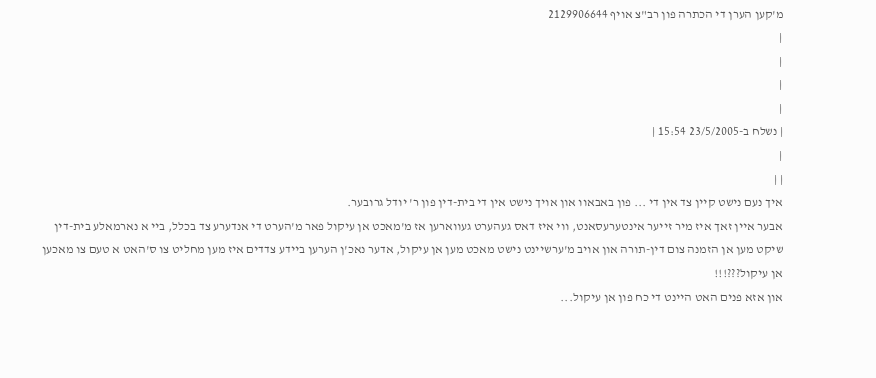מ'קען הערן די הכתרה פון רב"צ אויף 2129906644
|
|
|
|
| נשלח ב-23/5/2005 15:54 |
|
| |
איך נעם נישט קיין צד אין די ... פון באבאוו און אויך נישט אין די בית-דין פון ר' יודל גרובער.
אבער איין זאך איז מיר זייער אינטערעסאנט, ווי איז דאס געהערט געווארען אז מ'מאכט אן עיקול פאר מ'הערט די אנדערע צד בכלל, ביי א נארמאלע בית-דין שיקט מען אן הזמנה צום דין-תורה און אויב מ'ערשיינט נישט מאכט מען אן עיקול, אדער נאכ'ן הערען ביידע צדדים איז מען מחליט צו ס'האט א טעם צו מאכען אן עיקול???!!!
און אזא פנים האט היינט די כח פון אן עיקול...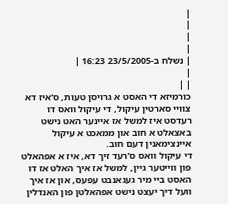|
|
|
|
| נשלח ב-23/5/2005 16:23 |
|
| |
כורמיזא די האסט א גרויסן טעות, ס'איז דא צוויי סארטין עיקול, די עיקול וואס דו רעדסט איז למשל אז איינער האט נישט באצאלט א חוב און ממאכט א עיקול איינצימאנין דעם חוב.
די עיקול וואס ס'רעד זיך דא, איז א אפהאלט פון ווייטער גיין, למשל אז איך האלט אז דו האסט ביי מיר געגאנבט עפעס, און אז איך וועל דיך יעצט נישט אפהאלטן פון האנדלין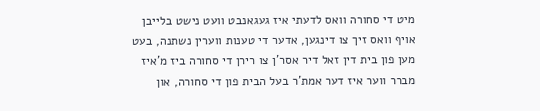מיט די סחורה וואס לדעתי איז געגאנבט וועט נישט בלייבן אויף וואס זיך צו דינגען, אדער די טענות ווערין נשתנה, בעט מען פון בית דין זאל דיר אסר'ן צו רירן די סחורה ביז מ'איז מברר ווער איז דער אמת'ר בעל הבית פון די סחורה, און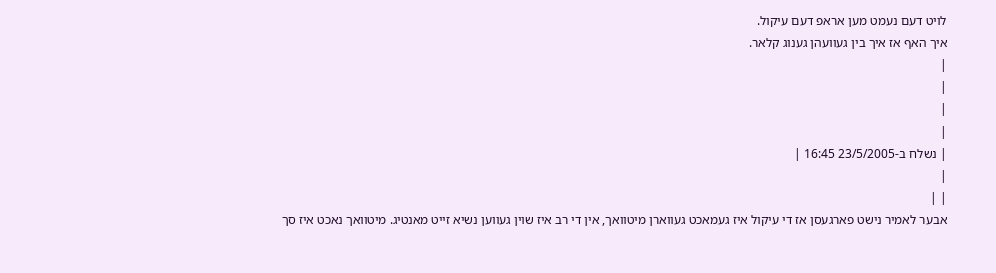לויט דעם נעמט מען אראפ דעם עיקול.
איך האף אז איך בין געוועהן גענוג קלאר.
|
|
|
|
| נשלח ב-23/5/2005 16:45 |
|
| |
אבער לאמיר נישט פארגעסן אז די עיקול איז געמאכט געווארן מיטוואך, אין די רב איז שוין געווען נשיא זייט מאנטיג. מיטוואך נאכט איז סך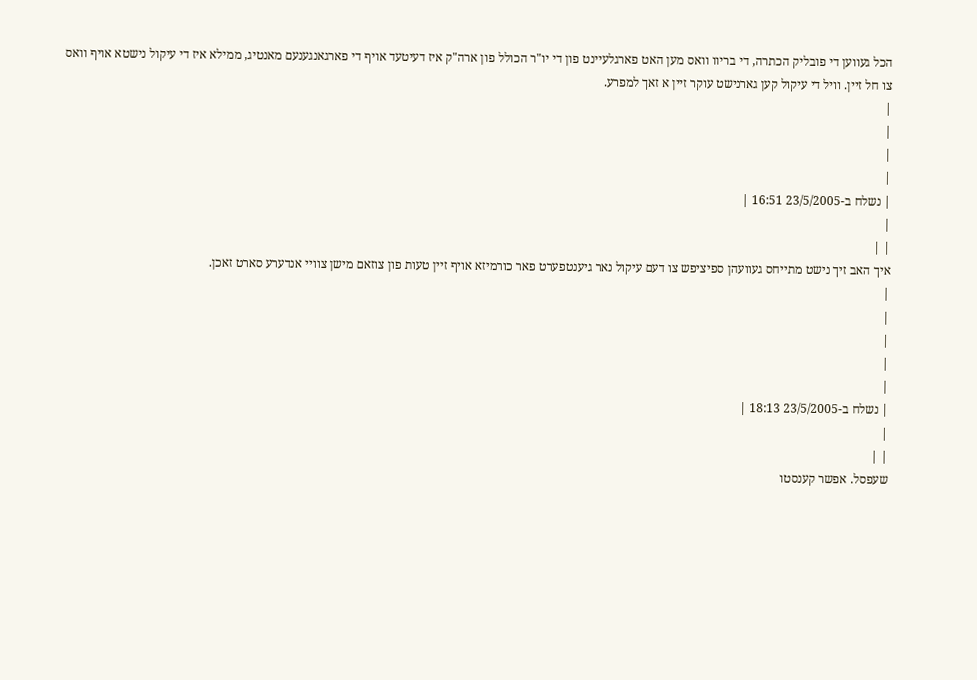הכל געווען די פובליק הכתרה, די בריוו וואס מען האט פארגלעיינט פון די יו"ר הכולל פון ארה"ק איז דעיטעד אויף די פארגאנגענעם מאנטיג, ממילא איז די עיקול נישטא אויף וואס צו חל זיין. וויל די עיקול קען גארנישט עוקר זיין א זאך למפרע.
|
|
|
|
| נשלח ב-23/5/2005 16:51 |
|
| |
איך האב זיך נישט מתייחס געוועהן ספיציפש צו דעם עיקול נאר גיענטפערט פאר כורמיזא אויף זיין טעות פון צוזאם מישן צוויי אנדערע סארט זאכן.
|
|
|
|
|
| נשלח ב-23/5/2005 18:13 |
|
| |
שעפסל. אפשר קענסטו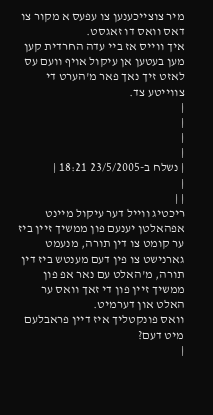מיר צוצייכענען צו עפעס א מקור צו דאס וואס דו זאגסט.
איך ווייס אז ביי עדה החרדית קען מען בעטען אן עיקול אויף וועם עס לאזט זיך נאך פאר מ'הערט די צווייטע צד.
|
|
|
|
| נשלח ב-23/5/2005 18:21 |
|
| |
ריכטיג ווייל דער עיקול מיינט אפהאלטן יענעם פון ממשיך זיין ביז ער קומט צו דין תורה, מנעמט גארנישט צו פין דעם מענטש ביז דין תורה, מ'האלט עם נאר אפ פון ממשיך זיין פון די זאך וואס ער האלט און דערמיט.
וואס פונקטליך איז דיין פראבלעם מיט דעם?
|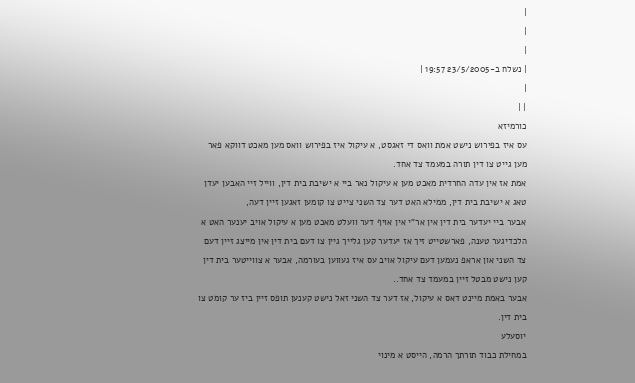|
|
|
| נשלח ב-23/5/2005 19:57 |
|
| |
כורמיזא
עס איז בפירוש נישט אמת וואס די זאגסט, א עיקול איז בפירוש וואס מען מאכט דווקא פאר מען גייט צו דין תורה במעמד צד אחד.
אמת אז אין עדה החרדית מאכט מען א עיקול נאר ביי א ישיבת בית דין, ווייל זיי האבען יעדן טאג א ישיבת בית דין, ממילא האט דער צד השני צייט צו קומען זאגען זיין דעה,
אבער ביי יעדער בית דין אין אר"י אין אויף דער וועלט מאכט מען א עיקול אויב יענער האט א הלכדיגער טענה, פארשטייט זיך אז יעדער קען גלייך גיין צו דעם בית דין אין מייצג זיין דעם צד השני און אראפ נעמען דעם עיקול אויב עס איז געווען בעורמה, אבער א צווייטער בית דין קען נישט מבטל זיין במעמד צד אחד..
אבער באמת מיינט דאס א עיקול, אז דער צד השני זאל נישט קענען תופס זיין ביז ער קומט צו בית דין.
יוסעלע
במחילת כבוד תורתך הרמה, הייסט א מינוי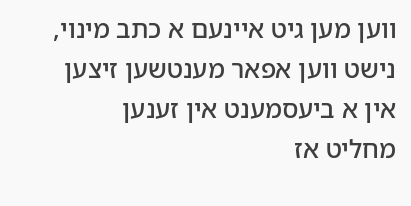ווען מען גיט איינעם א כתב מינוי, נישט ווען אפאר מענטשען זיצען אין א ביעסמענט אין זענען מחליט אז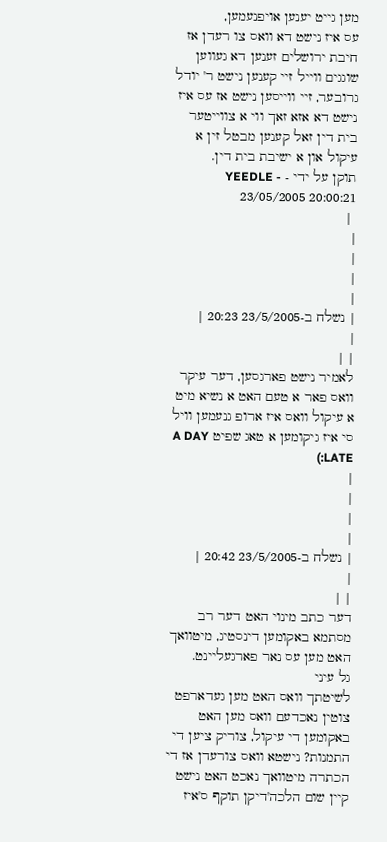מען גייט יענען אויפנעמען,
עס איז נישט דא וואס צו רעדן אז חיבת ירושלים זענען דא געווען שוגגים ווייל זיי קענען נישט ר' יודל גרובער, זיי ווייסען נישט אז עס איז נישט דא אזא זאך ווי א צווייטער בית דין זאל קענען מבטל זין א עיקול און א ישיבת בית דין.
תוקן על ידי - YEEDLE - 23/05/2005 20:00:21
 |
|
|
|
|
| נשלח ב-23/5/2005 20:23 |
|
| |
לאמיר נישט פארגסען, דער עיקר
וואס פאר א טעם האט א נשיא מיט א עיקול וואס איז ארופ גנעמען וויל סי איז גיקומען א טאג שפיט A DAY LATE:)
|
|
|
|
| נשלח ב-23/5/2005 20:42 |
|
| |
דער כתב מינוי האט דער רב מסתמא באקומען דינסטיג, מיטוואך האט מען עס נאר פארגעליינט.
גל עיני
לשיטתך וואס האט מען געדארפט צוטין נאכדעם וואס מען האט באקומען די עיקול, צוריק ציען די התמנות? נישטא וואס צורעדן אז די הכתרה מיטוואך נאכט האט נישט קיין שום הלכה'דיקן תוקף ס'איז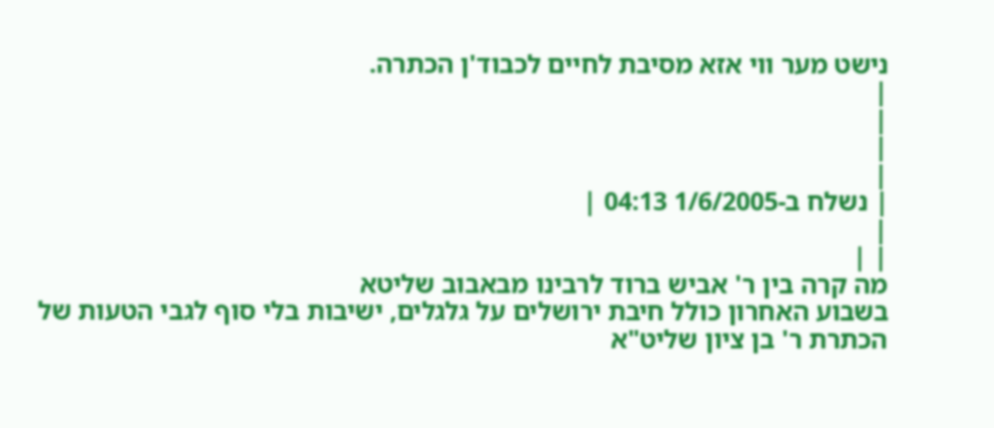נישט מער ווי אזא מסיבת לחיים לכבוד'ן הכתרה.
|
|
|
|
| נשלח ב-1/6/2005 04:13 |
|
| |
מה קרה בין ר' אביש ברוד לרבינו מבאבוב שליטא
בשבוע האחרון כולל חיבת ירושלים על גלגלים, ישיבות בלי סוף לגבי הטעות של הכתרת ר' בן ציון שליט"א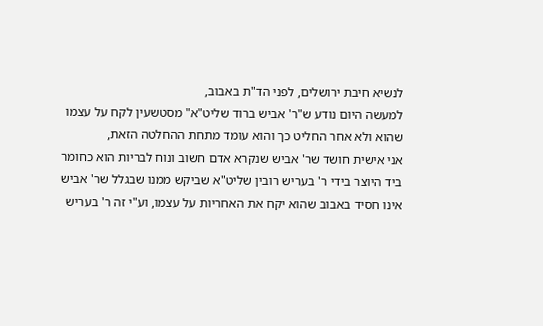לנשיא חיבת ירושלים, לפני הד"ת באבוב,
למעשה היום נודע ש"ר' אביש ברוד שליט"א" מסטשעין לקח על עצמו שהוא ולא אחר החליט כך והוא עומד מתחת ההחלטה הזאת,
אני אישית חושד שר' אביש שנקרא אדם חשוב ונוח לבריות הוא כחומר ביד היוצר בידי ר' בעריש רובין שליט"א שביקש ממנו שבגלל שר' אביש אינו חסיד באבוב שהוא יקח את האחריות על עצמו, וע"י זה ר' בעריש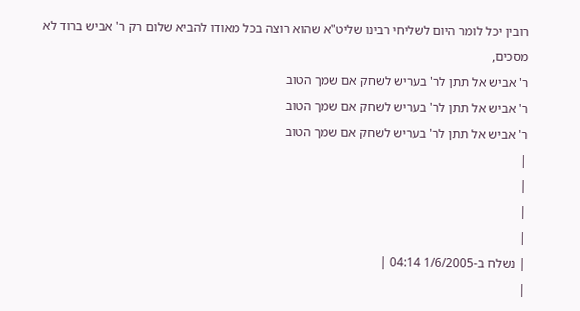רובין יכל לומר היום לשליחי רבינו שליט"א שהוא רוצה בכל מאודו להביא שלום רק ר' אביש ברוד לא מסכים,
ר' אביש אל תתן לר' בעריש לשחק אם שמך הטוב
ר' אביש אל תתן לר' בעריש לשחק אם שמך הטוב
ר' אביש אל תתן לר' בעריש לשחק אם שמך הטוב
|
|
|
|
| נשלח ב-1/6/2005 04:14 |
|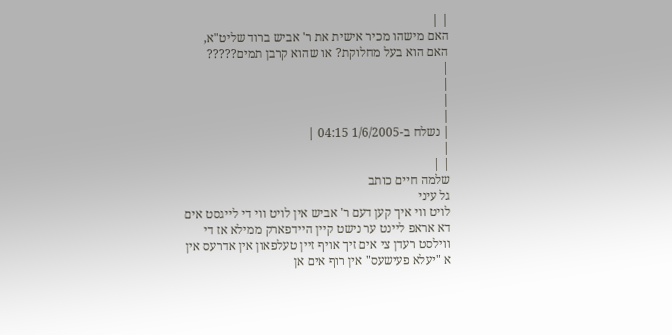| |
האם מישהו מכיר אישית את ר' אביש ברוד שליט"א, האם הוא בעל מחלוקת? או שהוא קרבן תמים?????
|
|
|
|
| נשלח ב-1/6/2005 04:15 |
|
| |
שלמה חיים כותב
גל עיני
לויט ווי איך קען דעם ר' אביש אין לויט ווי די לייגסט אים דא אראפ ליינט ער נישט קיין היידפארק ממילא אז די ווילסט רעדן צי אים זיך אויף זיין טעלפאון אין אדרעס אין א "יעלא פעישעס" אין רוף אים אן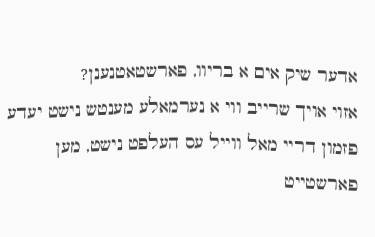אדער שיק אים א בריוו, פארשטאטנענן?
אזוי אויך שרייב ווי א נערמאלע מענטש נישט יעדע פזמון דריי מאל ווייל עס העלפט נישט, מען פארשטייט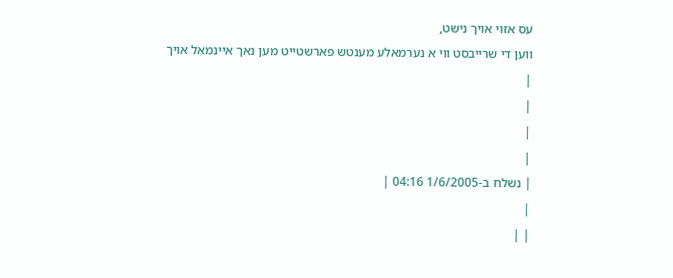עס אזוי אויך נישט,
ווען די שרייבסט ווי א נערמאלע מענטש פארשטייט מען נאך איינמאל אויך
|
|
|
|
| נשלח ב-1/6/2005 04:16 |
|
| |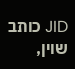JID כותב
שוין,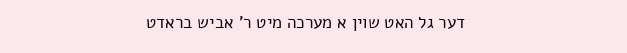דער גל האט שוין א מערכה מיט ר' אביש בראדט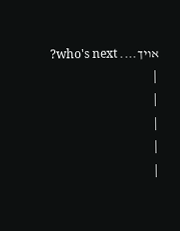אויך.... who's next?
|
|
|
|
|